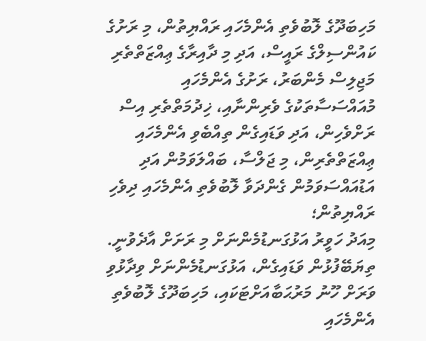މަހިބަދޫގެ ލޮބުވެތި އެންމެހައި ރައްޔިތުން، މި ރަށުގެ ކައުންސިލްގެ ރައީސް، އަދި މި ދާއިރާގެ ޢިއްޒަތްތެރި މަޖިލިސް މެންބަރު، ރަށުގެ އެންމެހައި މުއައްސަސާތަކުގެ ވެރިންނާއި، ޚިދުމަތްތެރި އިސް ރަށްވެހިން، އަދި ވަޑައިގެން ތިއްބެވި އެންމެހައި ޢިއްޒަތްތެރިން، މި ޖަލްސާ، ބައްލަވަމުން އަދި އަޑުއައްސަވަމުން ގެންދަވާ ލޮބުވެތި އެންމެހައި ދިވެހި ރައްޔިތުން؛
މިއަދު ހަވީރު އަޅުގަނޑުމެންނަށް މި ރަށަށް އާދެވުނީ. ތިޔަބޭފުޅުން ވަޑައިގެން، އަޅުގަނޑުމެންނަށް ވިދާޅުވި ވަރަށް ހޫނު މަރުޙަބާއަށްޓަކައި، މަހިބަދޫގެ ލޮބުވެތި އެންމެހައި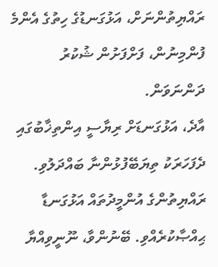ރައްޔިތުންނަށް، އަޅުގަނޑުގެ ހިތުގެ އެންމެ ފުންމިނުން، ފަށްފަށުން ޝުކުރު ދަންނަވަން.
އާދެ، އަޅުގަނޑަށް ރިޔާސީ އިންތިޚާބުގައި ދެފަހަރަކު ތިޔަބޭފުޅުންނާ ބައްދަލުވި. ރައްޔިތުންގެ އުންމީދުތައް އަޅުގަނޑާ ޙިއްޞާކުރެއްވި. ބޭނުންވާ، ނޫނީވިއްޔާ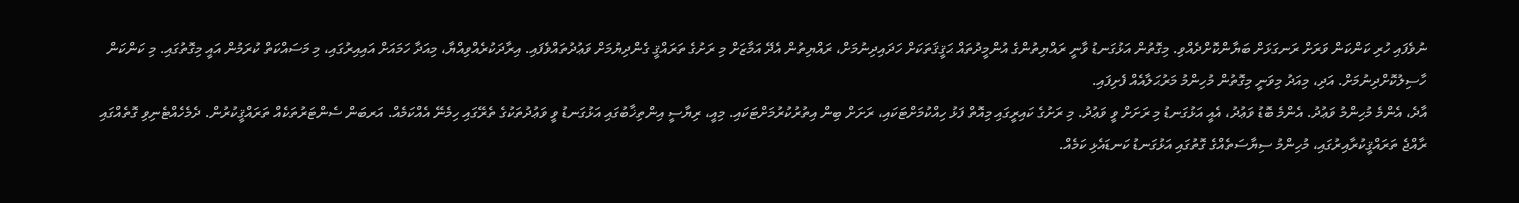ނުވެފައި ހުރި ކަންކަން ވަރަށް ރަނގަޅަށް ބަޔާންކޮށްދެއްވި. މިގޮތުން އަޅުގަނޑު ވާނީ ރައްޔިތުންގެ އުންމީދުތައް ޙަޤީޤަތަކަށް ހަދައިދިނުމަށް، ރައްޔިތުން އެދޭ އަމާޒަށް މި ރަށުގެ ތަރައްޤީ ގެންދިޔުމަށް ވަޢުދުތައްވެފައި. އިރާދަކުރެއްވިއްޔާ، މިއަދާ ހަމައަށް އައިއިރުގައި، މި މަސައްކަތް ކުރަމުން އައީ މިގޮތުގައި. މި ކަންކަން ހާސިލުކޮށްދިނުމަށް. އަދި، މިއަދު މިވަނީ މިގޮތުން މުހިންމު މަރުޙަލާއެއް ފެށިފައި.
އާދެ، އެންމެ މުހިންމު ވަޢުދު. އެންމެ ބޮޑު ވަޢުދު، އެއީ އަޅުގަނޑު މި ރަށަށް ވީ ވަޢުދު. މި ރަށުގެ ކައިރީގައި މިއޮތް ފަޅު ހިއްކުމަށްޓަކައި، ރަށަށް ބިން އިތުރުކުރުމަށްޓަކައި. މިއީ، ރިޔާސީ އިންތިޚާބުގައި އަޅުގަނޑު ވީ ވަޢުދުތަކުގެ ތެރޭގައި ހިމެނޭ އެއްކަމެއް. އަރބަން ސެންޓަރުތަކެއް ތަރައްޤީކުރުން. ދެމެހެއްޓެނިވި ގޮތެއްގައި ރާއްޖެ ތަރައްޤީކުރާއިރުގައި، މުހިންމު ސިޔާސަތެއްގެ ގޮތުގައި އަޅުގަނޑު ކަނޑައެޅި ކަމެއް.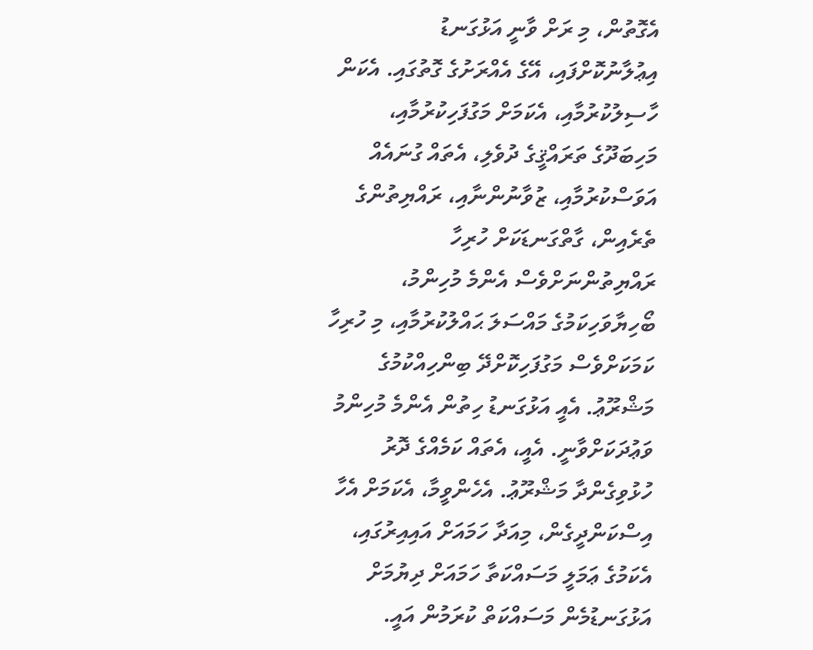އެގޮތުން، މި ރަށް ވާނީ އަޅުގަނޑު އިޢުލާނުކޮށްފައި، އޭގެ އެއްރަށުގެ ގޮތުގައި. އެކަން ހާސިލުކުރުމާއި، އެކަމަށް މަގުފަހިކުރުމާއި، މަހިބަދޫގެ ތަރައްޤީގެ ދުވެލި، އެތައް ގުނައެއް އަވަސްކުރުމާއި، ޒުވާނުންނާއި، ރައްޔިތުންގެ ތެރެއިން، ގާތްގަނޑަކަށް ހުރިހާ ރައްޔިތުންނަށްވެސް އެންމެ މުހިންމު، ބޯހިޔާވަހިކަމުގެ މައްސަލަ ޙައްލުކުރުމާއި، މި ހުރިހާ ކަމަކަށްވެސް މަގުފަހިކޮށްދޭ ބިންހިއްކުމުގެ މަޝްރޫޢު. އެއީ އަޅުގަނޑު ހިތުން އެންމެ މުހިންމު ވަޢުދަކަށްވާނީ. އެއީ، އެތައް ކަމެއްގެ ދޮރު ހުޅުވިގެންދާ މަޝްރޫޢު. އެހެންވީމާ، އެކަމަށް އެހާ އިސްކަންދީގެން، މިއަދާ ހަމައަށް އައިއިރުގައި، އެކަމުގެ ޢަމަލީ މަސައްކަތާ ހަމައަށް ދިޔުމަށް އަޅުގަނޑުމެން މަސައްކަތް ކުރަމުން އައީ.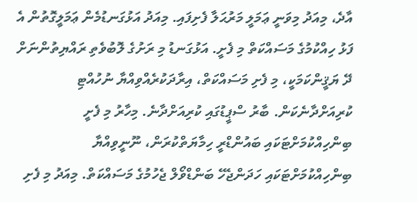އާދެ، މިއަދު މިވަނީ ޢަމަލީ މަރުޙަލާ ފެށިފައި. މިއަދު އަޅުގަނޑުމެން ޢަމަލީގޮތުން އެ ފަޅު ހިއްކުމުގެ މަސައްކަތް މި ފެށީ. އަޅުގަނޑު މި ރަށުގެ ލޮބުވެތި ރައްޔިތުންނަށް ދޭ ޔަޤީންކަމަކީ، މި ފެށި މަސައްކަތް، އިރާދަކުރެއްވިއްޔާ ނުހުއްޓި ކުރިއަށްދާނެކަން. ބާރު ސްޕީޑުގައި ކުރިއަށްދާނެ. މިހާރު މި ފެށީ ބިންހިއްކުމަށްޓަކައި ބައުންޑްރީ ހިމާޔަތްކުރަން، ނޫނީވިއްޔާ ބިންހިއްކުމަށްޓަކައި ހަދަންޖެހޭ ބަންޑްވޯލް ޖެހުމުގެ މަސައްކަތް. މިއަދު މި ފެށި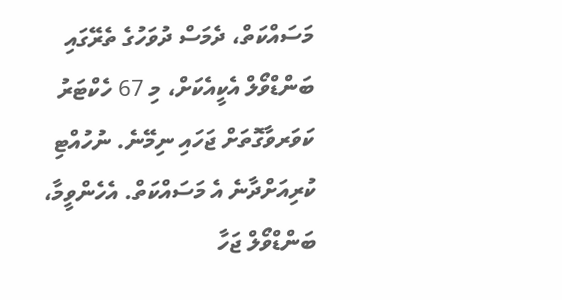މަސައްކަތް، ދެމަސް ދުވަހުގެ ތެރޭގައި ބަންޑްވޯލް އެކީއެކަށް، މި 67 ހެކްޓަރު ކަވަރވާގޮތަށް ޖަހައި ނިމޭނެ. ނުހުއްޓި ކުރިއަށްދާނެ އެ މަސައްކަތް. އެހެންވީމާ، ބަންޑްވޯލް ޖަހާ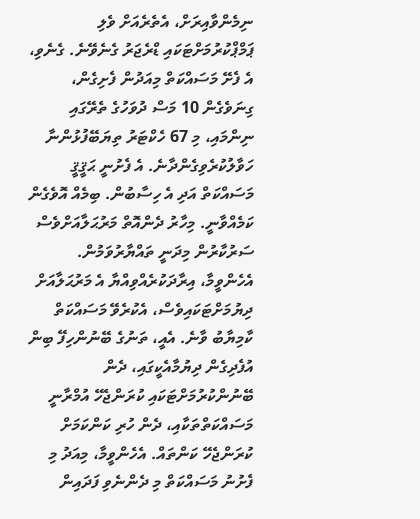ނިމެންވާއިރަށް، އެތެރެއަށް ވެލި ޕަމްޕްކުރުމަށްޓަކައި ޑްރެޖަރު ގެނެވޭނެ. ގެނެވި، އެ ފެށޭ މަސައްކަތް މިއަދުން ފެށިގެން، ގިނަވެގެން 10 މަސް ދުވަހުގެ ތެރޭގައި ނިންމައި، މި 67 ހެކްޓަރު ތިޔަބޭފުޅުންނާ ހަވާލުކުރެވިގެންދާނެ. އެ ފެށުނީ ޙަޤީޤީ މަސައްކަތް އަދި އެ ހިސާބުން. ބިމެއް އޮވެގެން ކަމެއްވާނީ. މިހާރު ދެންއޮތް މަރުޙަލާއަށްވެސް ސަރުކާރުން މިދަނީ ތައްޔާރުވަމުން. އެހެންވީމާ، އިރާދަކުރެއްވިއްޔާ އެ މަރުޙަލާއަށް ދިޔުމަށްޓަކައިވެސް، އެކުރެވޭ މަސައްކަތް ކާމިޔާބު ވާނެ. އެއީ، ތަނުގެ ބޭނުންހިފޭ ބިން އުފެދިގެން ދިޔުމާއެކީގައި، ދެން ބޭނުންކުރުމަށްޓަކައި ކުރަންޖެހޭ އުމްރާނީ މަސައްކަތްތަކާއި، ދެން ހުރި ކަންކަމަށް ކުރަންޖެހޭ ކަންތައް. އެހެންވީމާ، މިއަދު މި ފެށުނު މަސައްކަތް މި ދެންނެވި ފަދައިން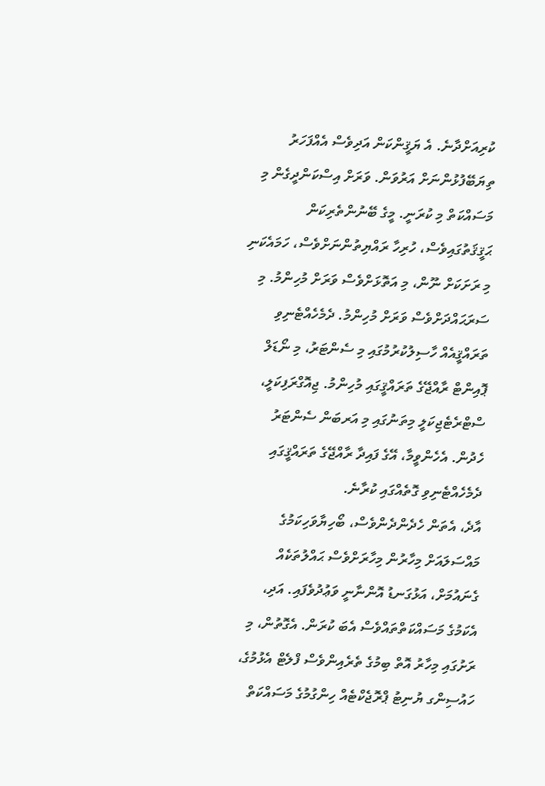ކުރިއަށްދާނެ. އެ ޔަޤީންކަން އަދިވެސް އެއްފަހަރު ތިޔަބޭފުޅުންނަށް އަރުވަން. ވަރަށް އިސްކަންދީގެން މި މަސައްކަތް މި ކުރަނީ. މީގެ ބޭނުންތެރިކަން ޙަޤީޤަތުގައިވެސް، ހުރިހާ ރައްޔިތުންނަށްވެސް، ހަމައެކަނި މި ރަށަކަށް ނޫން، މި އަތޮޅަށްވެސް ވަރަށް މުހިންމު. މި ސަރަޙައްދަށްވެސް ވަރަށް މުހިންމު. ދެމެހެއްޓެނިވި ތަރައްޤީއެއް ހާސިލުކުރުމުގައި މި ސެންޓަރު، މި ނޯޑަލް ޕޮއިންޓް ރާއްޖޭގެ ތަރައްޤީގައި މުހިންމު. ޖިއޮގްރަފިކަލީ، ސްޓްރެޓެޖިކަލީ މިތަނުގައި މި އަރބަން ސެންޓަރު ހެދުން. އެހެންވީމާ، އޭގެ ފައިދާ ރާއްޖޭގެ ތަރައްޤީގައި ދެމެހެއްޓެނިވި ގޮތެއްގައި ކުރާނެ.
އާދެ، އެތަން ހެދެންދެންވެސް، ބޯހިޔާވަހިކަމުގެ މައްސަލައަށް މިހާރުން މިހާރަށްވެސް ޙައްލުތަކެއް ގެނައުމަށް، އަޅުގަނޑު އޮންނާނީ ވަޢުދުވެފައި. އަދި، އެކަމުގެ މަސައްކަތްތައްވެސް އެބަ ކުރަން. އެގޮތުން، މި ރަށުގައި މިހާރު އޮތް ބިމުގެ ތެރެއިންވެސް ފްލެޓް އެޅުމުގެ، ހައުސިންގ ޔުނިޓު ޕްރޮޖެކްޓެއް ހިންގުމުގެ މަސައްކަތް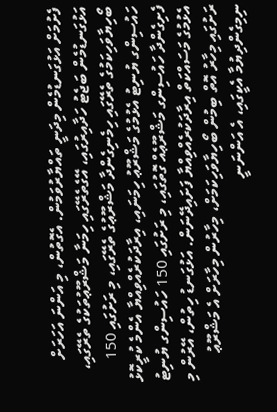ފެށުމަށް އަޅުގަނޑުމެން މިދަނީ ތައްޔާރުވަމުން. އެގޮތުން، މި އަންނަ އަހަރަށް އަޅުގަނޑުމެން ބަޖެޓު ހަދާއިރުގައި، އޭގެތެރޭގައި ހިމަނާ މަޝްރޫޢުތަކުގެ ތެރޭގައި، ބޯހިޔާވަހިކަމުގެ ތެރޭގައި ހިމެނިގެންދާ މަޝްރޫޢުގެ ތެރޭގައި، މި ރަށުގައި 150 ހައުސިންގ ޔުނިޓު އެޅުމުގެ މަޝްރޫޢު ހިމަނައި، އިރާދަކުރެއްވިއްޔާ އެންމެ ކުރީކޮޅު ފެށިގެންދާ ހައުސިންގ މަޝްރޫޢެއް ގޮތުގައި، މި ރަށުގައި 150 ހައުސިންގ ޔުނިޓު އެޅުމުގެ މަސައްކަތް އިރާދަކުރެއްވިއްޔާ ފަށައިދޭނަން. އަޅުގަނޑު ހިތުން، އޭރުން މި ރަށުގައި މިހާރު އޮތް ބިމުން ބޯހިޔާވަހިކަމަށް، މިހާރުން މިހާރަށް އެ މަޝްރޫޢު ނިމިގެންދިޔުމާ އެކީގައި، އެ އަންނަނީ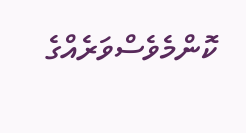ކޮންމެވެސްވަރެއްގެ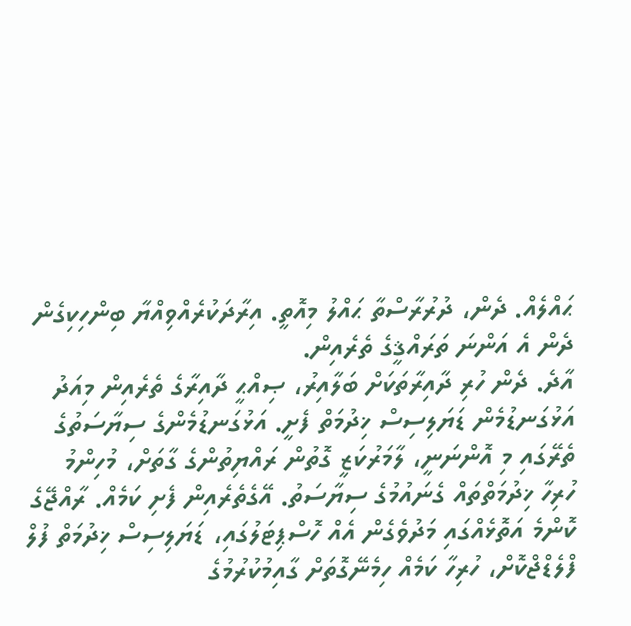ޙައްލެއް. ދެން، ދުރުރާސްތާ ޙައްލު މިއޮތީ. އިރާދަކުރެއްވިއްޔާ ބިންހިކިގެން ދެން އެ އަންނަ ތަރައްޤީގެ ތެރެއިން.
އާދެ. ދެން ހުރި ދާއިރާތަކަށް ބަލާއިރު، ޞިއްޙީ ދާއިރާގެ ތެރެއިން މިއަދު އަޅުގަނޑުމެން ޑަޔަލިސިސް ޚިދުމަތް ފެށީ. އަޅުގަނޑުމެންގެ ސިޔާސަތުގެ ތެރޭގައި މި އޮންނަނީ، ލާމަރުކަޒީ ގޮތުން ރައްޔިތުންގެ ގާތަށް، މުހިންމު ހުރިހާ ޚިދުމަތްތައް ގެނައުމުގެ ސިޔާސަތު. އޭގެތެރެއިން ފެށި ކަމެއް. ރާއްޖޭގެ ކޮންމެ އަތޮޅެއްގައި މަދުވެގެން އެއް ހޮސްޕިޓަލުގައި، ޑަޔަލިސިސް ޚިދުމަތް ފުލް ފްލެޑްޖްކޮށް، ހުރިހާ ކަމެއް ހިމެނޭގޮތަށް ގާއިމުކުރުމުގެ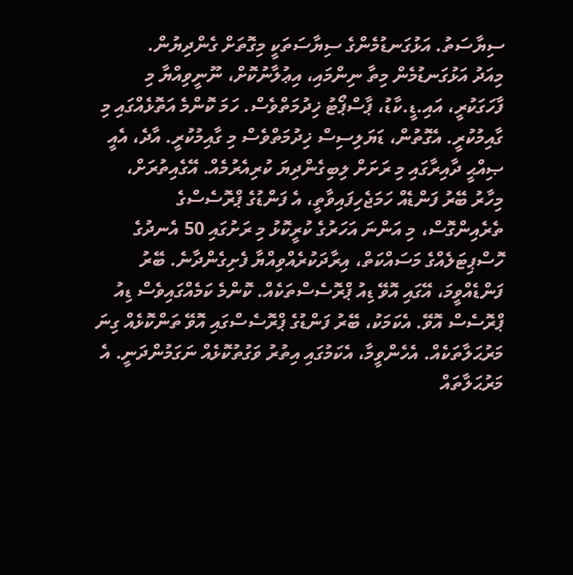ސިޔާސަތު. އަޅުގަނޑުމެންގެ ސިޔާސަތަކީ މިގޮތަށް ގެންދިޔުން.
މިއަދު އަޅުގަނޑުމެން މިތާ ނިންމައި، އިޢުލާނުކޮށް، ނޫނީވިއްޔާ މި ފާހަގަކުރީ، އައި.ޑީ.ކާޑު، ޕާސްޕޯޓު ޚިދުމަތްވެސް. ހަމަ ކޮންމެ އަތޮޅެއްގައި މި ގާއިމުކުރީ. އެގޮތުން، ޑަޔަލިސިސް ޚިދުމަތްވެސް މި ގާއިމުކުރީ. އާދެ، އެއީ ޞިއްޙީ ދާއިރާގައި މި ރަށަށް ލިބިގެންދިޔަ ކުރިއެރުމެއް. އޭގެއިތުރަށް، މިހާރު ބޭރު ފަންޑެއް ހަމަޖެހިފައިވާތީ، އެ ފަންޑުގެ ޕްރޮސެސްގެ ތެރެއިންގޮސް، މި އަންނަ އަހަރުގެ ކުރީކޮޅު މި ރަށުގައި 50 އެނދުގެ ހޮސްޕިޓަލެއްގެ މަސައްކަތް، އިރާދަކުރެއްވިއްޔާ ފެށިގެންދާނެ. ބޭރު ފަންޑެއްވީމަ، އޭގައި އޮވޭ ޑިއު ޕްރޮސެސްތަކެއް. ކޮންމެ ކަމެއްގައިވެސް ޑިއު ޕްރޮސެސް އޮވޭ. އެކަމަކު، ބޭރު ފަންޑުގެ ޕްރޮސެސްގައި އޮވޭ ތަންކޮޅެއް ގިނަ މަރުޙަލާތަކެއް. އެހެންވީމާ، އެކަމުގައި އިތުރު ވަގުތުކޮޅެއް ނަގަމުންދަނީ. އެ މަރުޙަލާތައް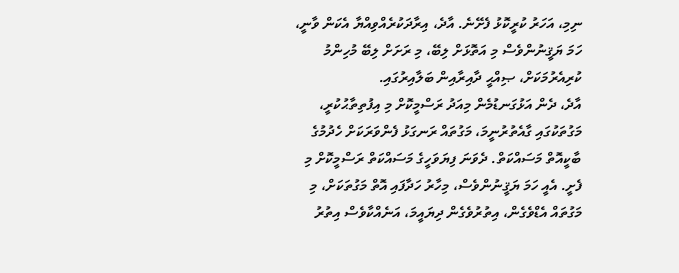ނިމި، އަހަރު ކުރީކޮޅު ފެށޭނެ. އާދެ، އިރާދަކުރެއްވިއްޔާ އެކަން ވާނީ، ހަމަ ޔަޤީނުންވެސް މި އަތޮޅަށް ލިބޭ، މި ރަށަށް ލިބޭ މުހިންމު ކުރިއެރުމަކަށް، ޞިއްޙީ ދާއިރާއިން ބަލާއިރުގައި.
އާދެ، ދެން އަޅުގަނޑުމެން މިއަދު ރަސްމީކޮށް މި އިފުތިތާޙުކުރީ، މަގުތަކުގައި ގާއެތުރުނީމަ، މަގުތައް ރަނގަޅު ފެންވަރަކަށް ހެދުމުގެ ބާކީއޮތް މަސައްކަތް. ދެވަނަ ފިޔަވަހީގެ މަސައްކަތް ރަސްމީކޮށް މި ފެށީ. އެއީ ހަމަ ޔަޤީނުންވެސް، މިހާރު ހަދާފައި އޮތް މަގުތަކަށް، މި މަގުތައް އެޑްވެގެން، އިތުރުވެގެން ދިޔައީމަ، އަނެއްކާވެސް އިތުރު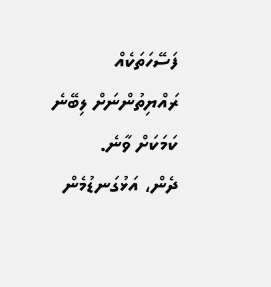ފަސޭހަތަކެއް ރައްޔިތުންނަށް ލިބޭނެ ކަމަކަށް ވާނެ.
ދެން، އަޅުގަނޑުމެން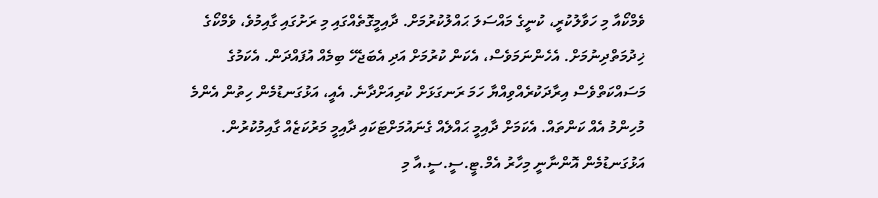ވެމްކޯއާ މި ހަވާލުކުރީ، ކުނީގެ މައްސަލަ ޙައްލުކުރުމަށް. ދާއިމީގޮތެއްގައި މި ރަށުގައި ގާއިމުވެ، ވެމްކޯގެ ޚިދުމަތްދިނުމަށް. އެހެންނަމަވެސް، އެކަން ކުރުމަށް އަދި އެބަޖެހޭ ބިމެއް އުފައްދަން. އެކަމުގެ މަސައްކަތްވެސް އިރާދަކުރެއްވިއްޔާ ހަމަ ރަނގަޅަށް ކުރިއަށްދާނެ. އެއީ، އަޅުގަނޑުމެން ހިތުން އެންމެ މުހިންމު އެއް ކަންތައް. އެކަމަށް ދާއިމީ ޙައްލެއް ގެނައުމަށްޓަކައި ދާއިމީ މަރުކަޒެއް ގާއިމުކުރުން.
އަޅުގަނޑުމެން އޮންނާނީ މިހާރު އެމް.ޓީ.ސީ.ސީ.އާ މި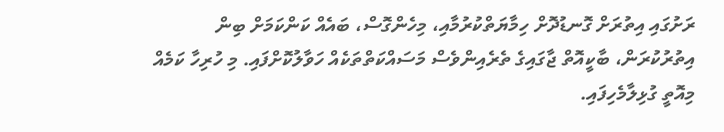ރަށުގައި އިތުރަށް ގޮނޑުދޮށް ހިމާޔަތްކުރުމާއި، މިހެންގޮސް، ބައެއް ކަންކަމަށް ބިން އިތުރުކުރަން، ބާކީއޮތް ޖާގައިގެ ތެރެއިންވެސް މަސައްކަތްތަކެއް ހަވާލުކޮށްފައި. މި ހުރިހާ ކަމެއް މިއޮތީ ގުޅިލާމެހިފައި.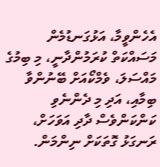އެހެންވީމާ، އަޅުގަނޑުމެން މަސައްކަތް ކުރަމުންދާނީ، މި ބިމުގެ މައްސަލަ، ވެމްކޯއަށް ބޭނުންވާ ބިމާއި، އަދި މި ދެންނެވި ކަންކަންވެސް ދާދި އަވަހަށް، ރަނގަޅު ގޮތަކަށް ނިންމަން.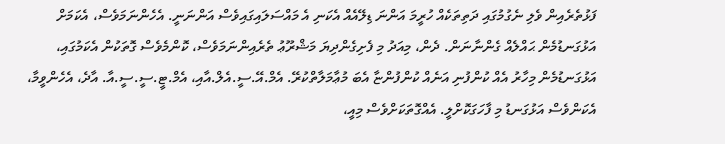ފަޅުތެރެއިން ވެލި ނެގުމުގައި ދަތިތަކެއް ހުރީމަ އަންނަ ޑިލޭއެއް އެކަނި އެ މައްސަލައިގައިވެސް އަންނަނީ. އެހެންނަމަވެސް، އެކަމަށް އަޅުގަނޑުމެން ޙައްލެއް ގެންނާނަން. ދެން، މިއަދު މި ފެށިގެންދިޔަ މަޝްރޫޢު ތެރެއިންނަމަވެސް، ކޮންމެވެސް ގޮތަކުން އެކަމުގައި، އަޅުގަނޑުމެން މިހާރު އެއް ކުންފުނި އަނެއް ކުންފުންޏާ އެބަ މުޢާމަލާތްކުރޭ. އެމް.އޭ.ސީ.އެލް.އާއި، އެމް.ޓީ.ސީ.ސީ.އާ. އާދެ، އެހެންވީމާ، އެކަންވެސް އަޅުގަނޑު މި ފާހަގަކޮށްލީ. އެއްގޮތަކަށްވެސް މިއީ،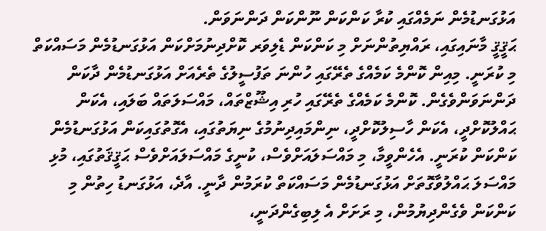އަޅުގަނޑުމެން ނަމެއްގައި ކުރާ ކަންކަން ނޫންކަން ދަންނަވަން.
ޙަޤީޤީ މާނައިގައި، ރައްޔިތުންނަށް މި ކަންކަން ޑެލިވަރ ކޮށްދިނުމަށްކަން އަޅުގަނޑުމެން މަސައްކަތް މި ކުރަނީ. މިއިން ކޮންމެ ކަމެއްގެ ތެރޭގައި ހުންނަ ތަފުސީލުގެ ތެރެއަށް އަޅުގަނޑުމެން ދާކަން ދަންނަވަންވެގެން. ކޮންމެ ކަމެއްގެ ތެރޭގައި ހުރި އިޝޫޒްތައް، މައްސަލަތައް ބަލައި، އެކަން ޙައްލުކޮށްދީ، އެކަން ހާސިލުކޮށްދީ، ނިންމައިދިނުމުގެ ނިޔަތުގައި، އެގޮތުގައިކަން އަޅުގަނޑުމެން ކަންކަން ކުރަނީ. އެހެންވީމާ، މި މައްސަލައަށްވެސް، ކުނީގެ މައްސަލައަށްވެސް ޙަޤީޤަތުގައި، މުޅި މައްސަލަ ޙައްލުވާގޮތަށް އަޅުގަނޑުމެން މަސައްކަތް ކުރަމުން ދާނީ. އާދެ، އަޅުގަނޑު ހިތުން މި ކަންކަން ވެގެންދިޔުމުން، މި ރަށަށް އެ ލިބިގެންދަނީ،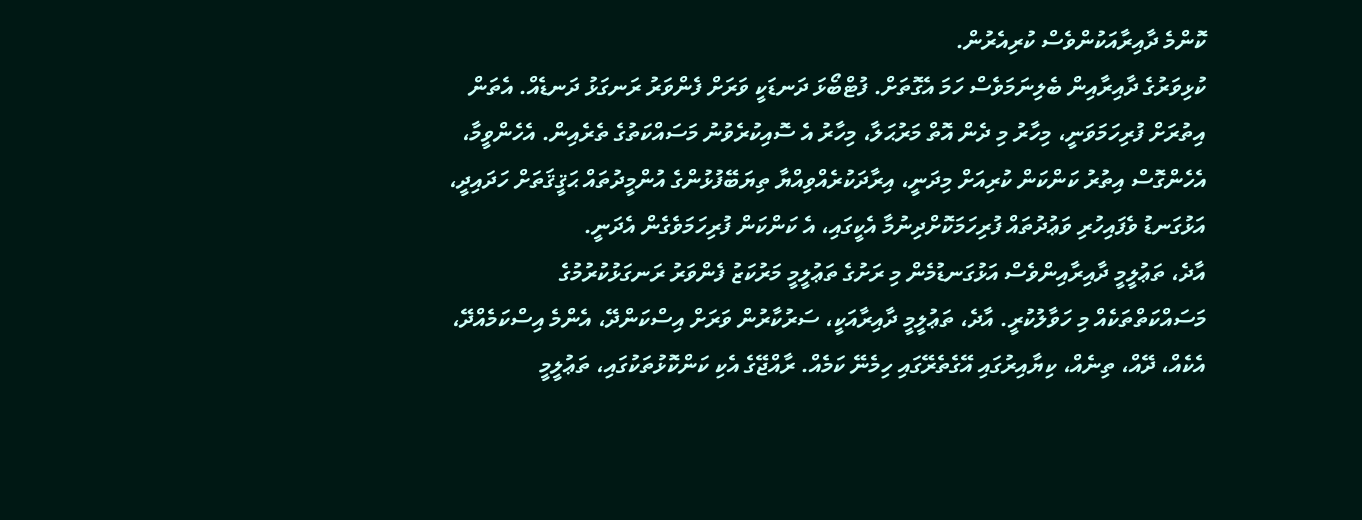ކޮންމެ ދާއިރާއަކުންވެސް ކުރިއެރުން.
ކުޅިވަރުގެ ދާއިރާއިން ބެލިނަމަވެސް ހަމަ އެގޮތަށް. ފުޓްބޯޅަ ދަނޑަކީ ވަރަށް ފެންވަރު ރަނގަޅު ދަނޑެއް. އެތަން އިތުރަށް ފުރިހަމަވަނީ، މިހާރު މި ދެން އޮތް މަރުޙަލާ، މިހާރު އެ ސޮއިކުރެވުނު މަސައްކަތުގެ ތެރެއިން. އެހެންވީމާ، އެހެންގޮސް އިތުރު ކަންކަން ކުރިއަށް މިދަނީ، އިރާދަކުރެއްވިއްޔާ ތިޔަބޭފުޅުންގެ އުންމީދުތައް ޙަޤީޤަތަށް ހަދައިދީ، އަޅުގަނޑު ވެފައިހުރި ވަޢުދުތައް ފުރިހަމަކޮށްދިނުމާ އެކީގައި، އެ ކަންކަން ފުރިހަމަވެގެން އެދަނީ.
އާދެ، ތަޢުލީމީ ދާއިރާއިންވެސް އަޅުގަނޑުމެން މި ރަށުގެ ތަޢުލީމީ މަރުކަޒު ފެންވަރު ރަނގަޅުކުރުމުގެ މަސައްކަތްތަކެއް މި ހަވާލުކުރީ. އާދެ، ތަޢުލީމީ ދާއިރާއަކީ، ސަރުކާރުން ވަރަށް އިސްކަންދޭ، އެންމެ އިސްކަމެއްދޭ، އެކެއް، ދޭއް، ތިނެއް، ކިޔާއިރުގައި އޭގެތެރޭގައި ހިމެނޭ ކަމެއް. ރާއްޖޭގެ އެކި ކަންކޮޅުތަކުގައި، ތަޢުލީމީ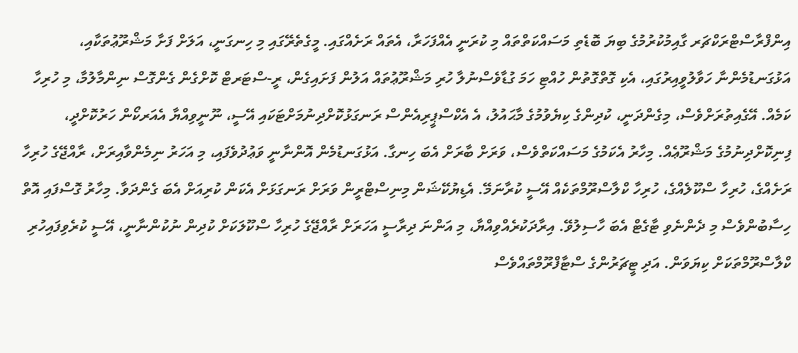އިންފްރާސްޓްރަކްޗަރ ގާއިމުކުރުމުގެ ބިޔަ ބޮޑެތި މަސައްކަތްތައް މި ކުރަނީ އެއްފަހަރާ، އެތައް ރަށެއްގައި. މީގެތެރޭގައި މި ހިނގަނީ، އަލަށް ފަށާ މަޝްރޫޢުތަކާއި، އަޅުގަނޑުމެންނާ ހަވާލުވީއިރުގައި، އެކި ގޮތްގޮތުން ހުއްޓި ހަމަ ގުޑާވެސްނުލާ ހުރި މަޝްރޫޢުތައް އަލުން ފަށައިގެން، ރީ-ސްޓަރޓް ކޮށްގެން ގެންގޮސް ނިންމާލުމާ، މި ހުރިހާ ކަމެއް. އޭގެއިތުރަށްވެސް، މިގެންދަނީ، ކުދިންގެ ކިޔެވުމުގެ މާޙައުލު، އެ އެކްސްޕީރިއެންސް ރަނގަޅުކޮށްދިނުމަށްޓަކައި އޭސީ، ނޫނީވިއްޔާ އެއަރކޯން ހަރުކޮށްދީ، ފިނިކޮށްދިނުމުގެ މަޝްރޫޢެއް. މިހާރު އެކަމުގެ މަސައްކަތްވެސް، ވަރަށް ބާރަށް އެބަ ހިނގާ. އަޅުގަނޑުމެން އޮންނާނީ ވަޢުދުވެފައި، މި އަހަރު ނިމެންވާއިރަށް، ރާއްޖޭގެ ހުރިހާ ރަށެއްގެ، ހުރިހާ ސްކޫލެއްގެ، ހުރިހާ ކްލާސްރޫމްތަކެއް އޭސީ ކުރާނަމޭ. އެޑިޔުކޭޝަން މިނިސްޓްރީން ވަރަށް ރަނގަޅަށް އެކަން ކުރިއަށް އެބަ ގެންދަވާ. މިހާރު ގޮސްފައި އޮތް ހިސާބުންވެސް މި ދެންނެވި ޓާގެޓް އެބަ ހާސިލުވޭ. އިރާދަކުރެއްވިއްޔާ، މި އަންނަ ދިރާސީ އަހަރަށް ރާއްޖޭގެ ހުރިހާ ސްކޫލަކަށް ކުދިން ނުކުންނާނީ، އޭސީ ކުރެވިފައިހުރި ކްލާސްރޫމްތަކަށް ކިޔަވަން. އަދި ޓީޗަރުންގެ ސްޓާފްރޫމްތައްވެސް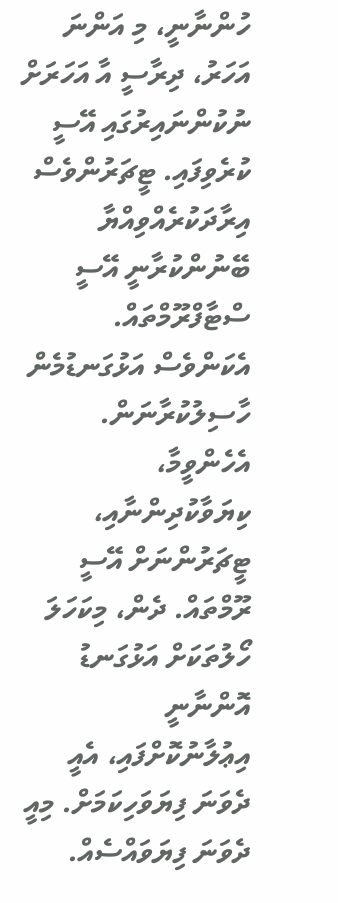ހުންނާނީ، މި އަންނަ އަހަރު، ދިރާސީ އާ އަހަރަށް ނުކުންނައިރުގައި އޭސީ ކުރެވިފައި. ޓީޗަރުންވެސް އިރާދަކުރެއްވިއްޔާ ބޭނުންކުރާނީ އޭސީ ސްޓާފްރޫމްތައް. އެކަންވެސް އަޅުގަނޑުމެން ހާސިލުކުރާނަން. އެހެންވީމާ، ކިޔަވާކުދިންނާއި، ޓީޗަރުންނަށް އޭސީ ރޫމްތައް. ދެން، މިކަހަލަ ހޯލުތަކަށް އަޅުގަނޑު އޮންނާނީ އިޢުލާނުކޮށްފައި، އެއީ ދެވަނަ ފިޔަވަހިކަމަށް. މިއީ ދެވަނަ ފިޔަވައްސެއް.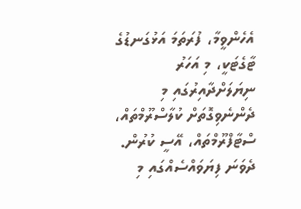އެހެންވީމާ، ފުރަތަމަ އަޅުގަނޑުގެ ޓާގެޓަކީ، މި އަހަރު ނިޔަލަށްދާއިރުގައި މި ދެންނެވިގޮތަށް ކުލާސްރޫމްތައް، ސްޓާފްރޫމްތައް، އޭސީ ކުރުން. ދެވަނަ ފިޔަވައްސެއްގައި މި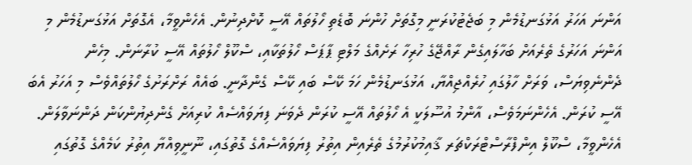އަންނަ އަހަރު އަޅުގަނޑުމެން މި ބަޖެޓުކުރަނީ މިގޮތަށް ހުންނަ ބޮޑެތި ހޯލުތައް އޭސީ ކޮށްދިނުން. އެހެންވީމާ، އެގޮތަށް އަޅުގަނޑުމެން މި އަންނަ އަހަރުގެ ތެރެއަށް ބަހާލައިގެން ރާއްޖޭގެ ހުރިހާ ރަށެއްގެ މަލްޓި ޕާޕަސް ހޯލުތަކާއި، ސްކޫލް ހޯލުތައް އޭސީ ކުރާނަން. މިހެން ދެންނެވިޔަސް، ވަރަށް ހާލުގައި ހުރެއްޖިއްޔާ، އަޅުގަނޑުމެން ހަމަ ކޭސް ބައި ކޭސް ގެންދާނީ. ބައެއް ރަށްރަށުގެ ހޯލުތައްވެސް މި އަހަރު އެބަ އޭސީ ކުރަން. އެހެންނަމަވެސް، އާންމު އުސޫލަކީ އެ ހޯލުތައް އޭސީ ކުރަން ދެވަނަ ފިޔަވައްސެއް ކުރިއަށް ގެންދިޔުންކަން ދަންނަވާލަން.
އެހެންވީމާ، ސްކޫލް އިންފްރާސްޓްރަކްޗަރ ޤާއިމުކުރުމުގެ ތެރެއިން އިތުރު ފިޔަވައްސެއްގެ ގޮތުގައި، ނޫނީވިއްޔާ އިތުރު ކަމެއްގެ ގޮތުގައި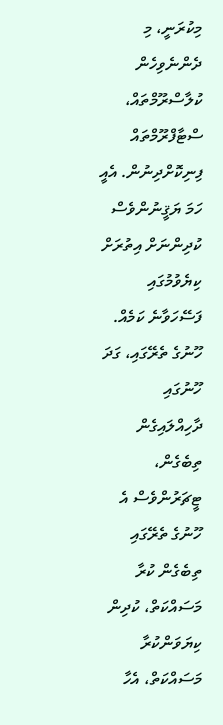މިކުރަނީ، މި ދެންނެވިހެން ކުލާސްރޫމްތައް، ސްޓާފްރޫމްތައް ފިނިކޮށްދިނުން. އެއީ ހަމަ ޔަޤީނުންވެސް ކުދިންނަށް އިތުރަށް ކިޔެވުމުގައި ފަސޭހަވާނެ ކަމެއް. ހޫނުގެ ތެރޭގައި، ގަދަ ހޫނުގައި ދާހިއްލައިގެން ތިބެގެން، ޓީޗަރުންވެސް އެ ހޫނުގެ ތެރޭގައި ތިބެގެން ކުރާ މަސައްކަތް، ކުދިން ކިޔަވަންކުރާ މަސައްކަތް، އެހާ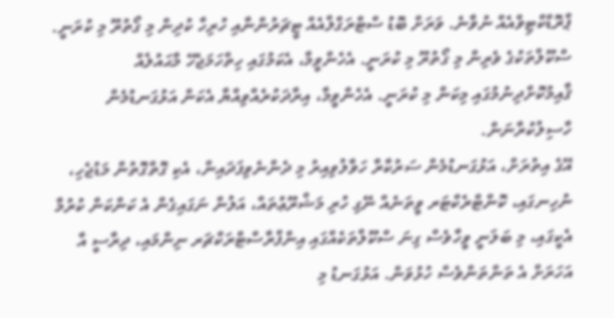ޕްރޮޑްކްޓިވްއެއް ނުވާނެ. ވަރަށް ބޮޑު ސްޓްރަގްލްއެއް ޓީޗަރުންނާއި ހުރިހާ ކުދިން މި ގޯތުރޫ މި ކުރަނީ. ސްކޫލްތަކުގެ ވެރިން މި ގޯތުރޫ މި ކުރަނީ. އެހެންވީމާ، އެކަމުގައި ހިތްހަމަޖެހޭ މާޙައުލެއް ޤާއިމުކޮށްދިނުމުގައި މިކަން މި ކުރަނީ. އެހެންވީމާ، އިރާދަކުރެއްވިއްޔާ އެކަން އަޅުގަނޑުމެން ހާސިލުކުރާނަން.
އޭގެ އިތުރަށް، އަޅުގަނޑުމެން ސަރުކާރާ ހަވާލުވިއިރު މި ދެންނެވިފަދައިން، އެކި ގޮތްގޮތުން މަޑުޖެހި، ނުހިނގައި، ކޮންޓްރެކްޓަރ ވީތަނެއް ނޭގި ހުރި މަޝްރޫޢުތައް، އަލުން ނަގައިގެން އެ ކަންކަން ކުރުމާ އެކީގައި، މި ބަލަނީ ވީހާވެސް ގިނަ ސްކޫލްތަކެއްގައި އިންފްރާސްޓްރަކްޗަރ ނިންމައި، ދިރާސީ އާ އަހަރަށް އެ ތަންތަންވެސް ހުޅުވަން. އަޅުގަނޑު މި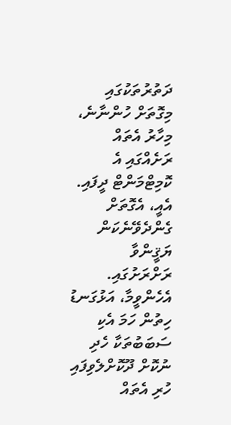ދަތުރުތަކުގައި މިގޮތަށް ހުންނާނެ، މިހާރު އެތައް ރަށެއްގައި އެ ކޮމިޓްމަންޓް ދީފައި. އެއީ، އެގޮތަށް ގެންދެވޭނެކަން ޔަޤީންވާ ރަށްރަށުގައި. އެހެންވީމާ، އަޅުގަނޑު ހިތުން ހަމަ އެކި ސަބަބުތަކާ ހެދި ނުކޮށް ދޫކޮށްލެވިފައި ހުރި އެތައް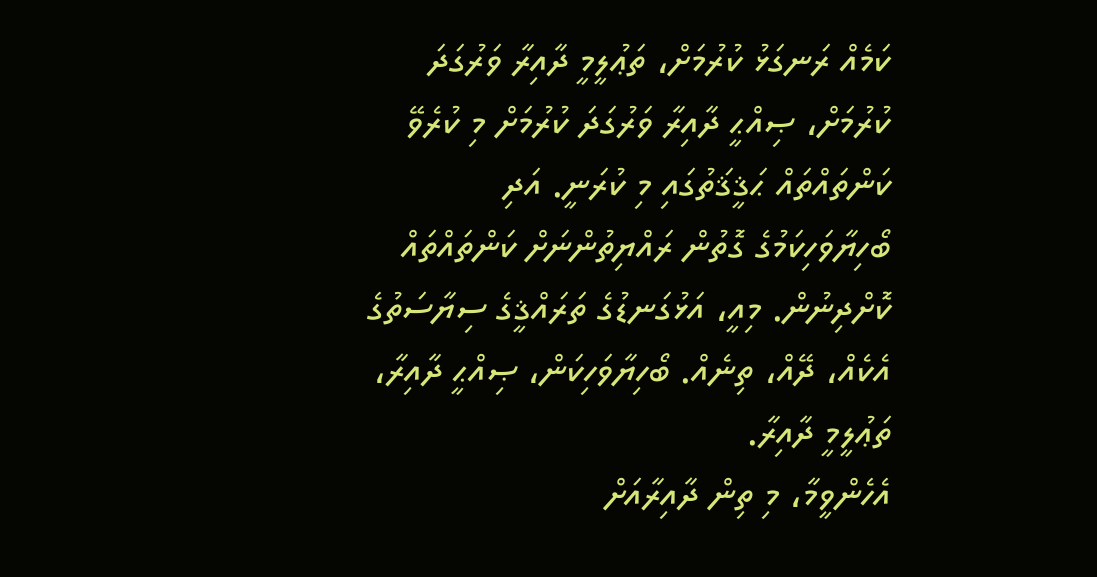ކަމެއް ރަނގަޅު ކުރުމަށް، ތަޢުލީމީ ދާއިރާ ވަރުގަދަ ކުރުމަށް، ޞިއްޙީ ދާއިރާ ވަރުގަދަ ކުރުމަށް މި ކުރެވޭ ކަންތައްތައް ޙަޤީޤަތުގައި މި ކުރަނީ. އަދި ބޯހިޔާވަހިކަމުގެ ގޮތުން ރައްޔިތުންނަށް ކަންތައްތައް ކޮށްދިނުން. މިއީ، އަޅުގަނޑުގެ ތަރައްޤީގެ ސިޔާސަތުގެ އެކެއް، ދޭއް، ތިނެއް. ބޯހިޔާވަހިކަން، ޞިއްޙީ ދާއިރާ، ތަޢުލީމީ ދާއިރާ.
އެހެންވީމާ، މި ތިން ދާއިރާއަށް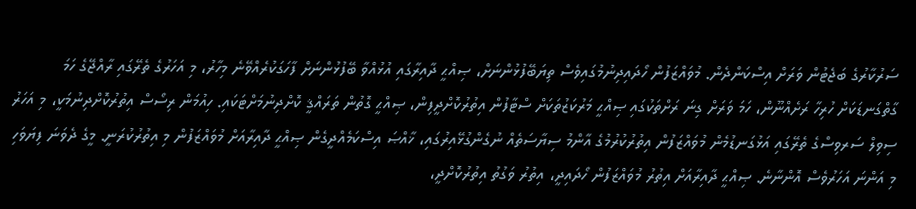ސަރުކާރުގެ ބަޖެޓުން ވަރަށް އިސްކަންދެން. މުވައްޒަފުން ހޯދައިދިނުމުގައިވެސް ތިޔަބޭފުޅުންނަށް، ޞިއްޙީ ދާއިރާގައި އުޅުއްވާ ބޭފުޅުންނަށް ފާހަގަކުރެއްވޭނެ މިހާރު، މި އަހަރުގެ ތެރޭގައި ރާއްޖޭގެ ހަމަ ގާތްގަނޑަކަށް ހުރިހާ ރަށެއްނޫން، ހަމަ ވަރަށް ގިނަ ރަށްތަކުގައި ޞިއްޙީ މަރުކަޒުތަކަށް ސްޓާފުން އިތުރުކޮށްދީފިން، ޞިއްޙީ ގޮތުން ތަރައްޤީ ކޮށްދިނުމަށްޓަކައި. ހިއުމަން ރިސޯސް އިތުރުކޮށްދިނުމަކީ، މި އަހަރު ސިވިލް ސަރވިސްގެ ތެރޭގައި އަޅުގަނޑުމެން މުވައްޒަފުން އިތުރުކުރުމުގެ އާންމު ސިޔާސަތެއް ނުގެންގުޅޭއިރުގައި، ޚާއްޞަ އިސްކަމެއްދީގެން ޞިއްޙީ ދާއިރާއަށް މުވައްޒަފުން މި އިތުރުކުރަނީ. މީގެ ދެވަނަ ފިޔަވަހި މި އަންނަ އަހަރުވެސް އޮންނާނެ. ޞިއްޙީ ދާއިރާއަށް އިތުރު މުވައްޒަފުން ހޯދައިދީ، އިތުރު ވަގުތު އިތުރުކޮށްދީ،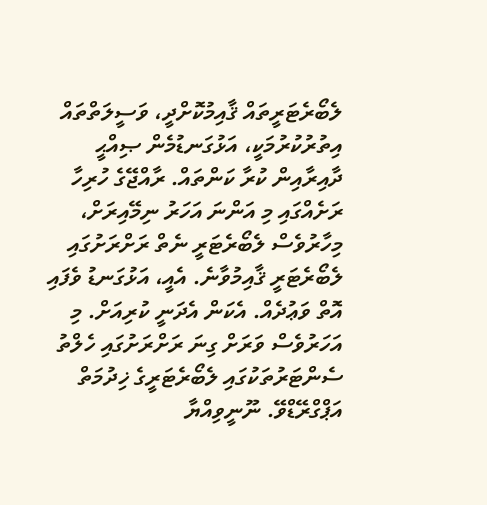ލެބޯރެޓަރީތައް ޤާއިމުކޮށްދީ، ވަސީލަތްތައް އިތުރުކުރުމަކީ، އަޅުގަނޑުމެން ޞިއްޙީ ދާއިރާއިން ކުރާ ކަންތައް. ރާއްޖޭގެ ހުރިހާ ރަށެއްގައި މި އަންނަ އަހަރު ނިމޭއިރަށް، މިހާރުވެސް ލެބޯރެޓަރީ ނެތް ރަށްރަށުގައި ލެބޯރެޓަރީ ޤާއިމުވާނެ. އެއީ، އަޅުގަނޑު ވެފައި އޮތް ވަޢުދެއް. އެކަން އެދަނީ ކުރިއަށް. މި އަހަރުވެސް ވަރަށް ގިނަ ރަށްރަށުގައި ހެލްތު ސެންޓަރުތަކުގައި ލެބޯރެޓަރީގެ ޚިދުމަތް އަޕްގްރޭޑްވޭ. ނޫނީވިއްޔާ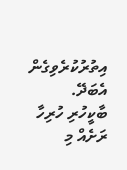އިތުރުކުރެވިގެން އެބަދޭ. ބާކީހުރި ހުރިހާ ރަށެއް މި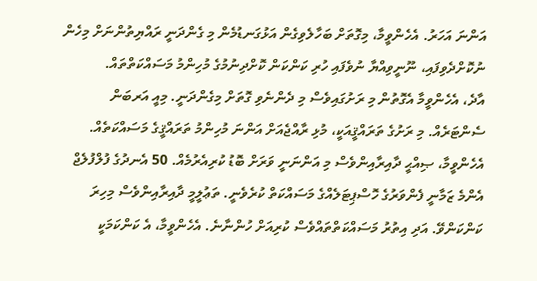އަންނަ އަހަރު. އެހެންވީމާ، މިގޮތަށް ބަހާލެވިގެން އަޅުގަނޑުމެން މި ގެންދަނީ ރައްޔިތުންނަށް މިހެން ނުކޮށްދެވިފައި، ނޫނީވިއްޔާ ނުވެފައި ހުރި ކަންކަން ކޮށްދިނުމުގެ މުހިންމު މަސައްކަތްތައް.
އާދެ، އެހެންވީމާ އެގޮތުން މި ރަށުގައިވެސް މި ދެންނެވި ގޮތަށް މިގެންދަނީ. މިއީ އަރބަން ސެންޓަރެއް. މި ރަށުގެ ތަރައްޤީއަކީ، މުޅި ރާއްޖެއަށް އަންނަ މުހިންމު ތަރައްޤީގެ މަސައްކަތެއް. އެހެންވީމާ، ޞިއްޙީ ދާއިރާއިންވެސް މި އަންނަނީ ވަރަށް ބޮޑު ކުރިއެރުމެއް. 50 އެނދުގެ ފުލްފުލެޖް އެންމެ ޒަމާނީ ފެންވަރުގެ ހޮސްޕިޓަލެއްގެ މަސައްކަތް ކުރެވެނީ. ތަޢުލީމީ ދާއިރާއިންވެސް މިހިރަ ކަންކަންވޭ. އަދި އިތުރު މަސައްކަތްތައްވެސް ކުރިއަށް ހުންނާނެ. އެހެންވީމާ، އެ ކަންކަމަކީ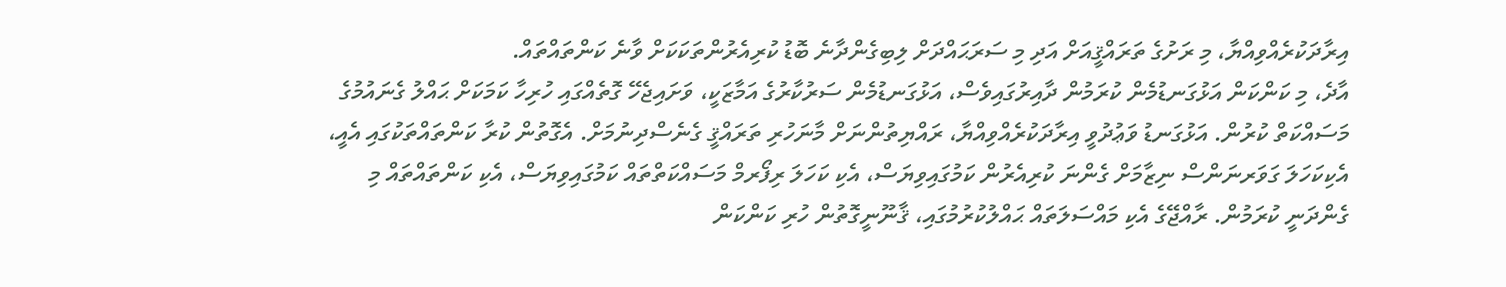އިރާދަކުރެއްވިއްޔާ، މި ރަށުގެ ތަރައްޤީއަށް އަދި މި ސަރަޙައްދަށް ލިބިގެންދާނެ ބޮޑު ކުރިއެރުންތަކަކަށް ވާނެ ކަންތައްތައް.
އާދެ، މި ކަންކަން އަޅުގަނޑުމެން ކުރަމުން ދާއިރުގައިވެސް، އަޅުގަނޑުމެން ސަރުކާރުގެ އަމާޒަކީ، ވަށައިޖެހޭ ގޮތެއްގައި ހުރިހާ ކަމަކަށް ޙައްލު ގެނައުމުގެ މަސައްކަތް ކުރުން. އަޅުގަނޑު ވަޢުދުވީ އިރާދަކުރެއްވިއްޔާ، ރައްޔިތުންނަށް މާނަހުރި ތަރައްޤީ ގެނެސްދިނުމަށް. އެގޮތުން ކުރާ ކަންތައްތަކުގައި އެއީ، އެކިކަހަލަ ގަވަރނަންސް ނިޒާމަށް ގެންނަ ކުރިއެރުން ކަމުގައިވިޔަސް، އެކި ކަހަލަ ރިފޯރމް މަސައްކަތްތައް ކަމުގައިވިޔަސް، އެކި ކަންތައްތައް މި ގެންދަނީ ކުރަމުން. ރާއްޖޭގެ އެކި މައްސަލަތައް ޙައްލުކުރުމުގައި، ޤާނޫނީގޮތުން ހުރި ކަންކަން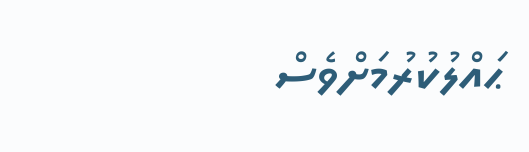ޙައްލުކުރުމަށްވެސް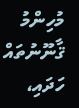މުހިންމު ޤާނޫނުތައް ހަދައި،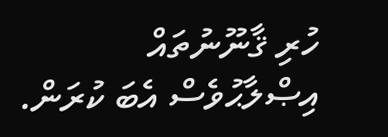ހުރި ޤާނޫނުތައް އިޞްލާޙުވެސް އެބަ ކުރަން.